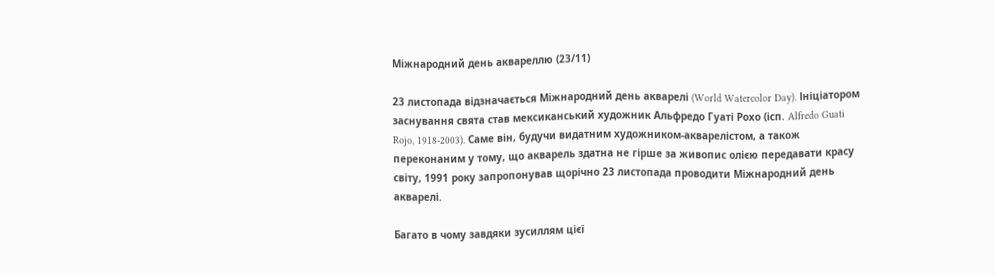Міжнародний день аквареллю (23/11)

23 листопада відзначається Міжнародний день акварелі (World Watercolor Day). Ініціатором заснування свята став мексиканський художник Альфредо Гуаті Рохо (ісп. Alfredo Guati Rojo, 1918-2003). Саме він, будучи видатним художником-акварелістом, а також переконаним у тому, що акварель здатна не гірше за живопис олією передавати красу світу, 1991 року запропонував щорічно 23 листопада проводити Міжнародний день акварелі.

Багато в чому завдяки зусиллям цієї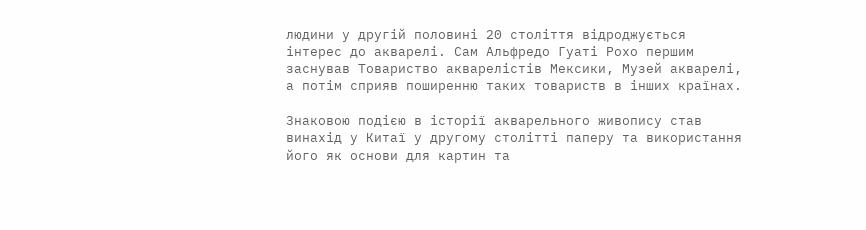людини у другій половині 20 століття відроджується інтерес до акварелі. Сам Альфредо Гуаті Рохо першим заснував Товариство акварелістів Мексики, Музей акварелі, а потім сприяв поширенню таких товариств в інших країнах.

Знаковою подією в історії акварельного живопису став винахід у Китаї у другому столітті паперу та використання його як основи для картин та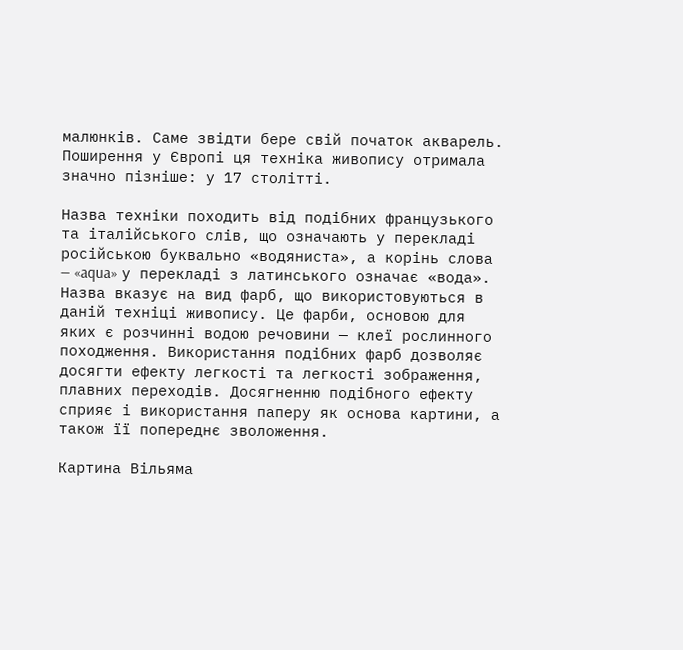малюнків. Саме звідти бере свій початок акварель. Поширення у Європі ця техніка живопису отримала значно пізніше: у 17 столітті.

Назва техніки походить від подібних французького та італійського слів, що означають у перекладі російською буквально «водяниста», а корінь слова — «aqua» у перекладі з латинського означає «вода». Назва вказує на вид фарб, що використовуються в даній техніці живопису. Це фарби, основою для яких є розчинні водою речовини — клеї рослинного походження. Використання подібних фарб дозволяє досягти ефекту легкості та легкості зображення, плавних переходів. Досягненню подібного ефекту сприяє і використання паперу як основа картини, а також її попереднє зволоження.

Картина Вільяма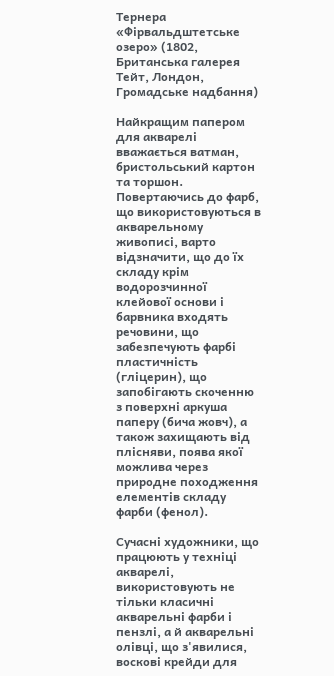Тернера «Фірвальдштетське озеро» (1802, Британська галерея Тейт, Лондон, Громадське надбання)

Найкращим папером для акварелі вважається ватман, бристольський картон та торшон. Повертаючись до фарб, що використовуються в акварельному живописі, варто відзначити, що до їх складу крім водорозчинної клейової основи і барвника входять речовини, що забезпечують фарбі пластичність (гліцерин), що запобігають скоченню з поверхні аркуша паперу (бича жовч), а також захищають від плісняви, поява якої можлива через природне походження елементів складу фарби (фенол).

Сучасні художники, що працюють у техніці акварелі, використовують не тільки класичні акварельні фарби і пензлі, а й акварельні олівці, що з'явилися, воскові крейди для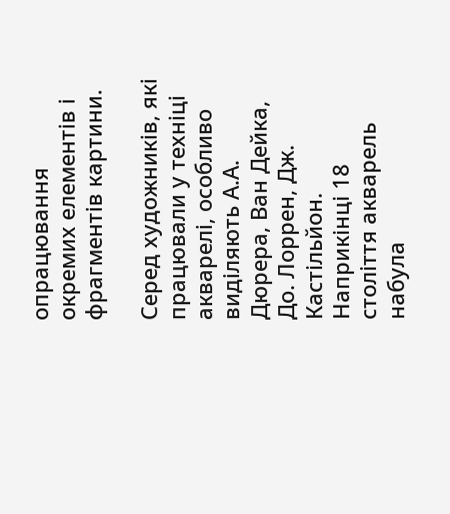опрацювання окремих елементів і фрагментів картини.

Серед художників, які працювали у техніці акварелі, особливо виділяють А.А. Дюрера, Ван Дейка, До. Лоррен, Дж. Кастільйон. Наприкінці 18 століття акварель набула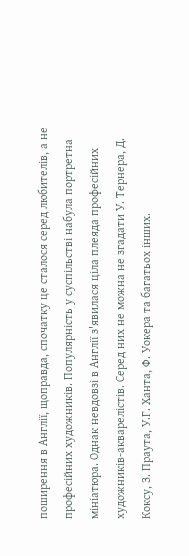поширення в Англії, щоправда, спочатку це сталося серед любителів, а не професійних художників. Популярність у суспільстві набула портретна мініатюра. Однак невдовзі в Англії з'явилася ціла плеяда професійних художників-акварелістів. Серед них не можна не згадати У. Тернера, Д. Коксу, З. Праута, У.Г. Ханта, Ф. Уокера та багатьох інших.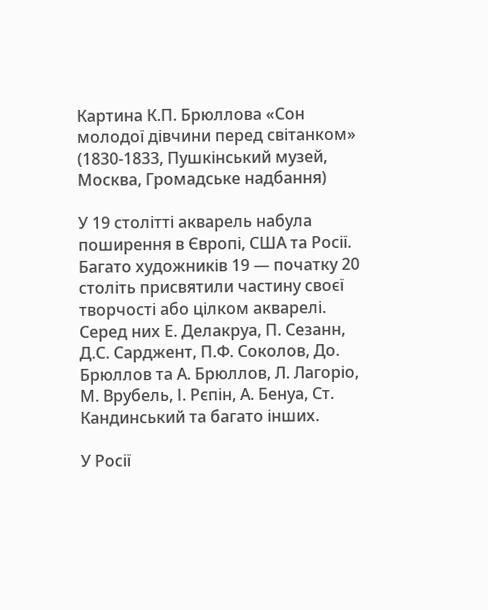Картина К.П. Брюллова «Сон молодої дівчини перед світанком» (1830-1833, Пушкінський музей, Москва, Громадське надбання)

У 19 столітті акварель набула поширення в Європі, США та Росії. Багато художників 19 — початку 20 століть присвятили частину своєї творчості або цілком акварелі. Серед них Е. Делакруа, П. Сезанн, Д.С. Сарджент, П.Ф. Соколов, До. Брюллов та А. Брюллов, Л. Лагоріо, М. Врубель, І. Рєпін, А. Бенуа, Ст. Кандинський та багато інших.

У Росії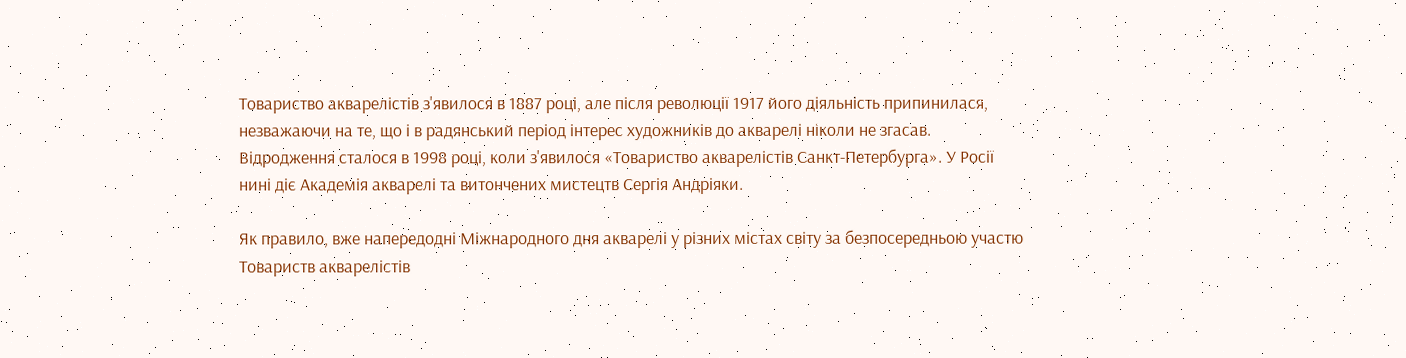Товариство акварелістів з'явилося в 1887 році, але після революції 1917 його діяльність припинилася, незважаючи на те, що і в радянський період інтерес художників до акварелі ніколи не згасав. Відродження сталося в 1998 році, коли з'явилося «Товариство акварелістів Санкт-Петербурга». У Росії нині діє Академія акварелі та витончених мистецтв Сергія Андріяки.

Як правило, вже напередодні Міжнародного дня акварелі у різних містах світу за безпосередньою участю Товариств акварелістів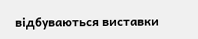відбуваються виставки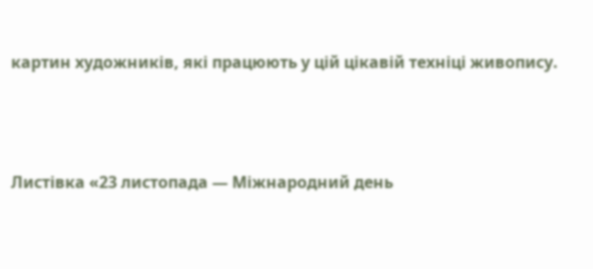картин художників, які працюють у цій цікавій техніці живопису.



Листівка «23 листопада — Міжнародний день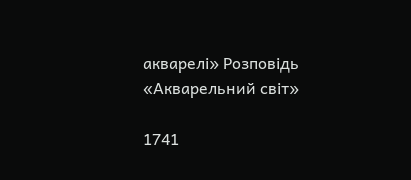акварелі» Розповідь «Акварельний світ»

1741